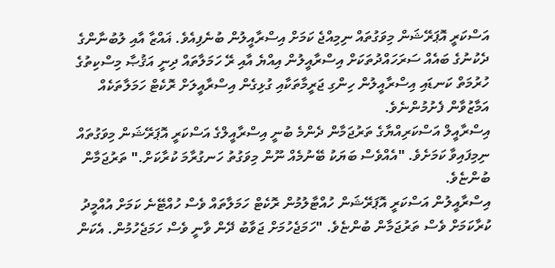އަސްކަރީ އޮޕަރޭޝަން މިވަގުތައް ނިމިއްޖެ ކަމަށް އިސްރާއީލުން ބުނެފިއެވެ. ޣައްޒާ އާއި ލުބުނާންގެ ދެކުނުގެ ބައެއް ސަރަހައްދުތަކަށް އިސްރާއީލުން އިއްޔެ އާއި ރޭ ހަމަލާތައް ދިނީ އަޤުޞާ މިސްކިތުގެ ހުރުމަތް ކަނޑައި އިސްރާއީލުން ހިންގި ޖަރީމާތަކާއި ގުޅިގެން އިސްރާއީލަށް ރޮކެޓް ހަމަލާތަކެއް އަމާޒުވާން ފެށުމުންނެވެ.
އިސްރާއީލް އަސްކަރިއްޔާގެ ތަރުޖަމާން ދެންމެ ބުނީ އިސްރާއީލްގެ އަސްކަރީ އޮޕަރޭޝަން މިވަގުތައް ނިމިފައިވާ ކަމަށެވެ. "އެއްވެސް ބަޔަކު ބޭނުމެއް ނޫން މިވަގުތު ހަނގުރާމަ ކުރާކަށް." ތަރުޖަމާން ބުންޏެވެ.
އިސްރާއީލުން އަސްކަރީ އޮޕަރޭޝަން ހުއްޓާލުމުން ރޮކެޓް ހަމަލާތައް ވެސް ހުއްޓޭނެ ކަމަށް އުއްމީދު ކުރާކަމަށް ވެސް ތަރުޖަމާން ބުންޏެވެ. "ހަމަޖެހުމަށް ޖަވާބު ދޭން ވާނީ ވެސް ހަމަޖެހުމުން. އެކަން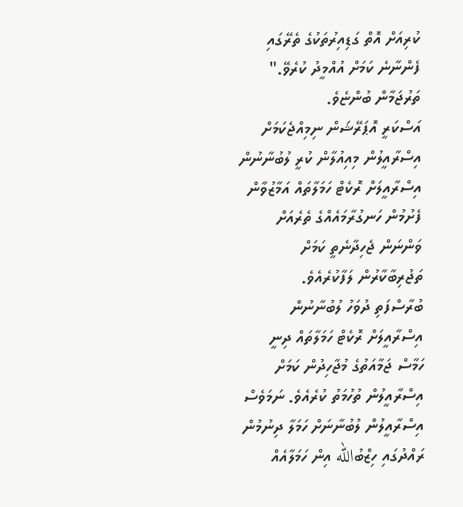ކުރިއަށް އޮތް ގަޑިއިރުތަކުގެ ތެރޭގައި ފެންނާނެ ކަމަށް އުއްމީދު ކުރެވޭ." ތަރުޖަމާން ބުންޏެވެ.
އަސްކަރީ އޮޕަރޭޝަން ނިމިއްޖެކަމަށް އިސްރާއީލުން މިއިއުލާން ކުރީ ލުބުނާނުން އިސްރާއީލަށް ރޮކެޓް ހަމަލާތައް އަމާޒުވާން ފެށުމުން ހަނގުރާމައެއްގެ ތެރެއަށް ވަންނަން ޖެހިދާނެތީ ކަމަށް ތަޖުރިބާކާރުން ލަފާކުރެއެވެ.
ބުރާސްފަތި ދުވަހު ލުބުނާނުން އިސްރާއީލަށް ރޮކެޓް ހަމަލާތައް ދިނީ ހަމާސް ޖަމާއަތުގެ މުޖާހިދުން ކަމަށް އިސްރާއީލުން ތުހުމަތު ކުރެއެވެ. ނަމަވެސް އިސްރާއީލުން ލުބުނާނަށް ހަމަލާ ދިނުމުން ރައްދުގައި ހިޒްބުالله އިން ހަމަލާއެއް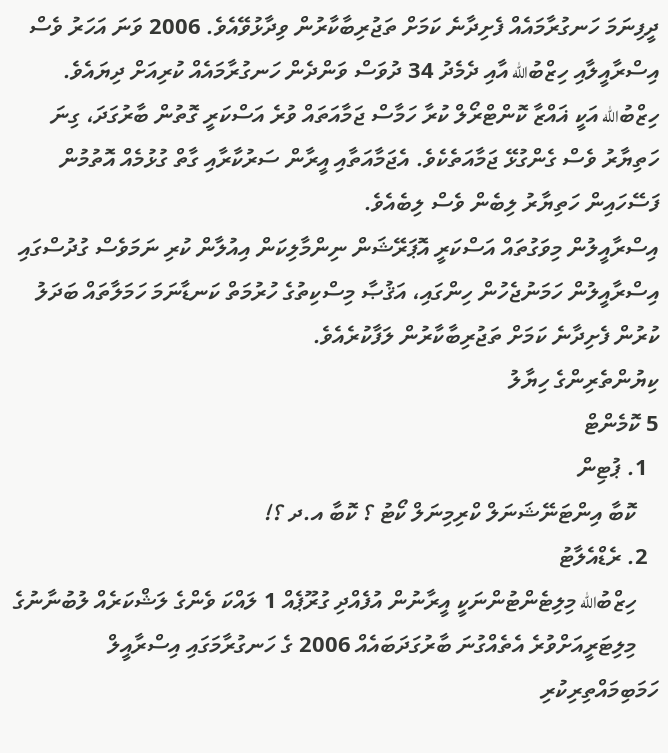ދީފިނަމަ ހަނގުރާމައެއް ފެށިދާނެ ކަމަށް ތަޖުރިބާކާރުން ވިދާޅުވޭއެވެ. 2006 ވަނަ އަހަރު ވެސް އިސްރާއީލާއި ހިޒްބުالله އާއި ދެމެދު 34 ދުވަސް ވަންދެން ހަނގުރާމައެއް ކުރިއަށް ދިޔައެވެ. ހިޒްބުالله އަކީ ޣައްޒާ ކޮންޓްރޯލް ކުރާ ހަމާސް ޖަމާއަތައް ވުރެ އަސްކަރީ ގޮތުން ބާރުގަދަ، ގިނަ ހަތިޔާރު ވެސް ގެންގުޅޭ ޖަމާއަތެކެވެ. އެޖަމާއަތާއި އީރާން ސަރުކާރާއި ގާތް ގުޅުމެއް އޮތުމުން ފަސޭހައިން ހަތިޔާރު ލިބެން ވެސް ލިބެއެވެ.
އިސްރާއީލުން މިވަގުތައް އަސްކަރީ އޮޕަރޭޝަން ނިންމާލިކަން އިއުލާން ކުރި ނަމަވެސް ގުދުސްގައި އިސްރާއީލުން ހަމަނުޖެހުން ހިންގައި، އަޤުޞާ މިސްކިތުގެ ހުރުމަތް ކަނޑާނަމަ ހަމަލާތައް ބަދަލު ކުރުން ފެށިދާނެ ކަމަށް ތަޖުރިބާކާރުން ލަފާކުރެއެވެ.
ކިޔުންތެރިންގެ ހިޔާލު
5 ކޮމެންޓް
  1. ޕުޓިން
    ކޮބާ އިންޓަނޭޝަނަލް ކްރިމިނަލް ކޯޓު ؟ ކޮބާ އ.ދ ؟!
  2. ރެޑްއެލާޓު
    ހިޒްބުالله މިލިޓެންޓުންނަކީ އީރާނުން އުފެއްދި ގުރޫޕެއް 1 ލައްކަ ވެންގެ ލަޝްކަރެއް ލުބުނާނުގެ
    މިލިޓަރީއަށްވުރެ އެތެއްގުނަ ބާރުގަދަބައެއް 2006 ގެ ހަނގުރާމަގައި އިސްރާއީލް ހަމަބިމައްތިރިކުރި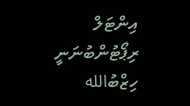އިންޓަލް ރިޕޯޓުންބުނަނީ ހިޒްބުالله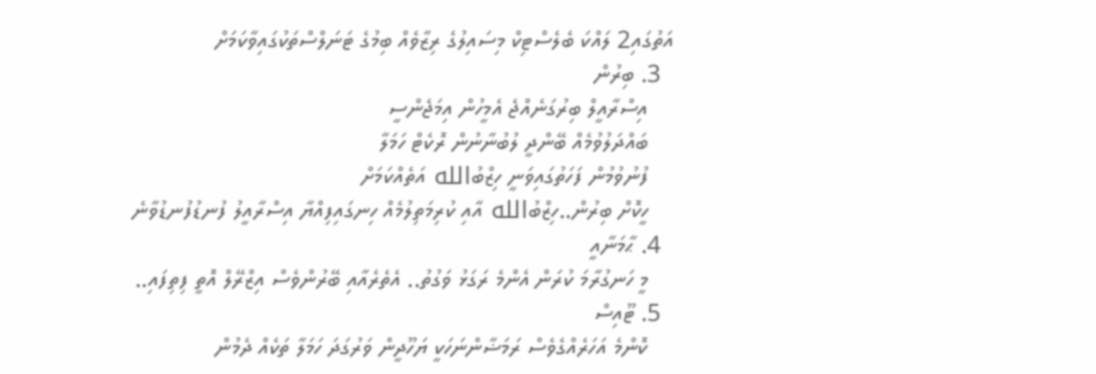އަތުގައި2 ލައްކަ ބެލެސްޓިކް މިސައިލުގެ ރިޒާވެއް ބިމުގެ ޓަނަލްސްތަކުގައިވާކަމަށް
  3. ބިރުން
    އިސްރާއީލް ބިރުގަނެއްޖެ އެމީހުން އިމަޖެންސީ
    ބައްދަލުވުމެއް ބޭންދީ ލުބުނާނުން ރޮކެޓް ހަމަލާ
    ފުނުވުމުން ފަހަތުގައިވަނީ ހިޒްބުالله އަތެއްކަމަށް
    ހީކޮށް ބިރުން..ހިޒްބުالله އާއި ކުރިމަތިލުމެއް ހިނގައިފިއްޔާ އިސްރާއީލު ފުނޑުފުނޑުވާނެ
  4. ޙާމަނާއީ
    މީ ހަނގުރާމަ ކުރަން އެންމެ ރަގަޅު ވަގުތު.. އެތެރެއާއި ބޭރުންވެސް އިޒްރޭލް އޮތީ ފިތިފައި..
  5. ޓޫއިސް
    ކޮންމެ އަހަރެއްގެވެސް ރަމަޟާންނަހަކީ ޔަހޫދީން ވަރުގަދަ ހަމަލާ ތަކެއް ދެމުން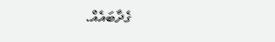ގެދާބައެއް.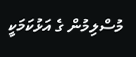މުސްލިމުން ގެ އަޅުކަމަކީ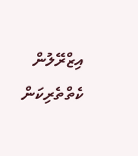އިޒްރޭލުން ކެތްތެރިކަން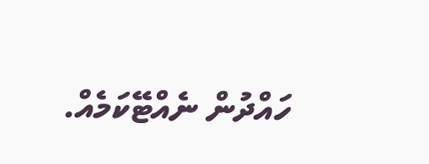ހައްދުން ނެއްޓޭކަމެއް.